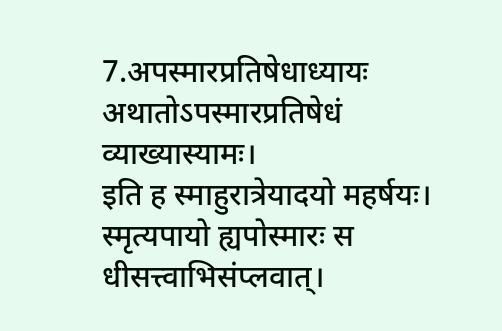7.अपस्मारप्रतिषेधाध्यायः
अथातोऽपस्मारप्रतिषेधं व्याख्यास्यामः।
इति ह स्माहुरात्रेयादयो महर्षयः।
स्मृत्यपायो ह्यपोस्मारः स धीसत्त्वाभिसंप्लवात्।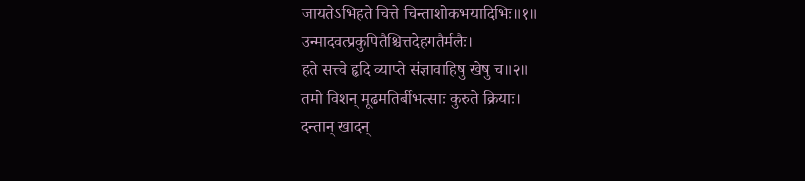जायतेऽभिहते चित्ते चिन्ताशोकभयादिभिः॥१॥
उन्मादवत्प्रकुपितैश्चित्तदेहगतैर्मलैः।
हते सत्त्वे हृदि व्याप्ते संज्ञावाहिषु खेषु च॥२॥
तमो विशन् मूढमतिर्बीभत्साः कुरुते क्रियाः।
दन्तान् खादन्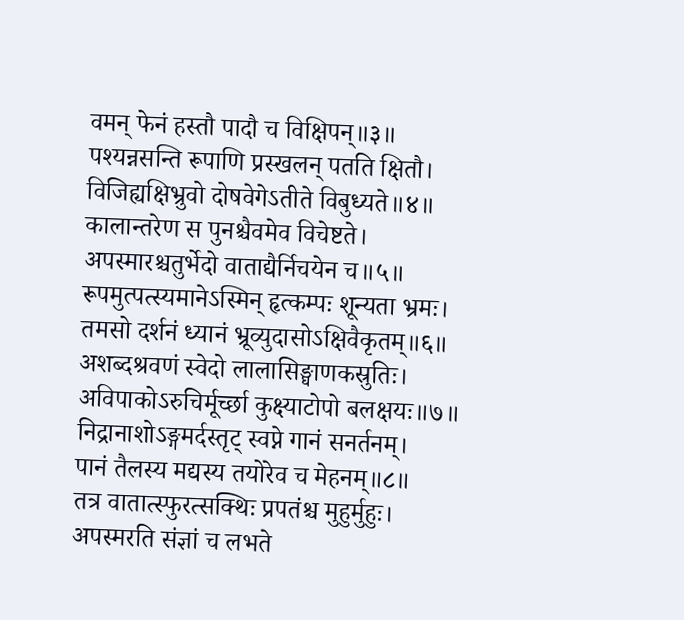वमन् फेनं हस्तौ पादौ च विक्षिपन्॥३॥
पश्यन्नसन्ति रूपाणि प्रस्खलन् पतति क्षितौ।
विजिह्यक्षिभ्रुवो दोषवेगेऽतीते विबुध्यते॥४॥
कालान्तरेण स पुनश्चैवमेव विचेष्टते।
अपस्मारश्चतुर्भेदो वाताद्यैर्निचयेन च॥५॥
रूपमुत्पत्स्यमानेऽस्मिन् हृत्कम्पः शून्यता भ्रमः।
तमसो दर्शनं ध्यानं भ्रूव्युदासोऽक्षिवैकृतम्॥६॥
अशब्दश्रवणं स्वेदो लालासिङ्घाणकस्रुतिः।
अविपाकोऽरुचिर्मूर्च्छा कुक्ष्याटोपो बलक्षयः॥७॥
निद्रानाशोऽङ्गमर्दस्तृट् स्वप्ने गानं सनर्तनम्।
पानं तैलस्य मद्यस्य तयोरेव च मेहनम्॥८॥
तत्र वातात्स्फुरत्सक्थिः प्रपतंश्च मुहुर्मुहुः।
अपस्मरति संज्ञां च लभते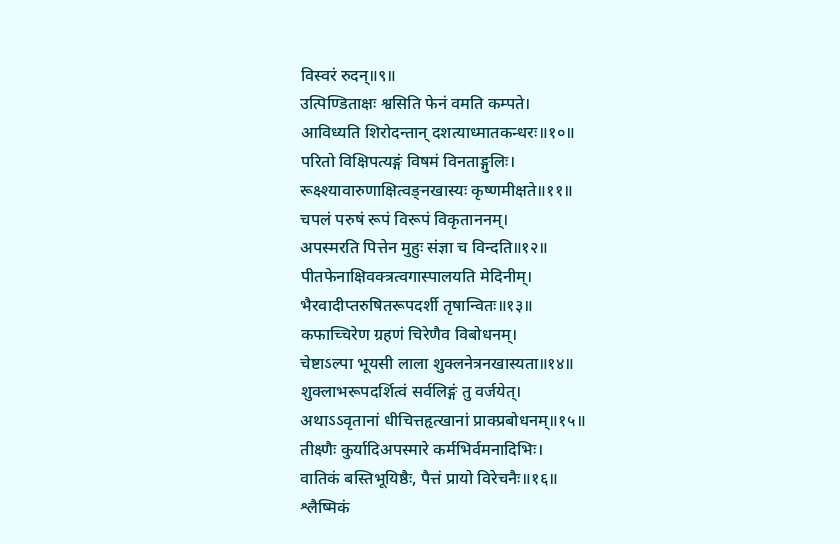विस्वरं रुदन्॥९॥
उत्पिण्डिताक्षः श्वसिति फेनं वमति कम्पते।
आविध्यति शिरोदन्तान् दशत्याध्मातकन्धरः॥१०॥
परितो विक्षिपत्यङ्गं विषमं विनताङ्गुलिः।
रूक्ष्श्यावारुणाक्षित्वङ्नखास्यः कृष्णमीक्षते॥११॥
चपलं परुषं रूपं विरूपं विकृताननम्।
अपस्मरति पित्तेन मुहुः संज्ञा च विन्दति॥१२॥
पीतफेनाक्षिवक्त्रत्वगास्पालयति मेदिनीम्।
भैरवादीप्तरुषितरूपदर्शी तृषान्वितः॥१३॥
कफाच्चिरेण ग्रहणं चिरेणैव विबोधनम्।
चेष्टाऽल्पा भूयसी लाला शुक्लनेत्रनखास्यता॥१४॥
शुक्लाभरूपदर्शित्वं सर्वलिङ्गं तु वर्जयेत्।
अथाऽऽवृतानां धीचित्तहृत्खानां प्राक्प्रबोधनम्॥१५॥
तीक्ष्णैः कुर्यादिअपस्मारे कर्मभिर्वमनादिभिः।
वातिकं बस्तिभूयिष्ठैः, पैत्तं प्रायो विरेचनैः॥१६॥
श्लैष्मिकं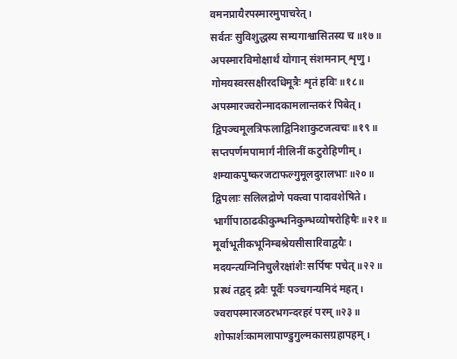वमनप्रायैरपस्मारमुपाचरेत्।
सर्वतः सुविशुद्धस्य सम्यगाश्वासितस्य च॥१७॥
अपस्मारविमोक्षार्थं योगान् संशमनान् शृणु।
गोमयस्वरसक्षीरदधिमूत्रैः शृतं हविः॥१८॥
अपस्मारज्वरोन्मादकामलान्तकरं पिबेत्।
द्विपञ्चमूलत्रिफलाद्विनिशाकुटजत्वचः॥१९॥
सप्तपर्णमपामार्गं नीलिनीं कटुरोहिणीम्।
शम्याकपुष्करजटाफल्गुमूलदुरालभाः॥२०॥
द्विपलाः सलिलद्रोणे पक्त्वा पादावशेषिते।
भार्गीपाठाढकीकुम्भनिकुम्भव्योषरोहिषैः॥२१॥
मूर्वाभूतीकभूनिम्बश्रेयसीसारिवाद्वयैः।
मदयन्त्यग्निनिचुलैरक्षांशैः सर्पिषः पचेत्॥२२॥
प्रस्थं तद्वद् द्रवैः पूर्वैः पञ्चगन्यमिदं महत्।
ज्वरापस्मारजठरभगन्दरहरं परम्॥२३॥
शोफार्शःकामलापाण्डुगुल्मकासग्रहापहम्।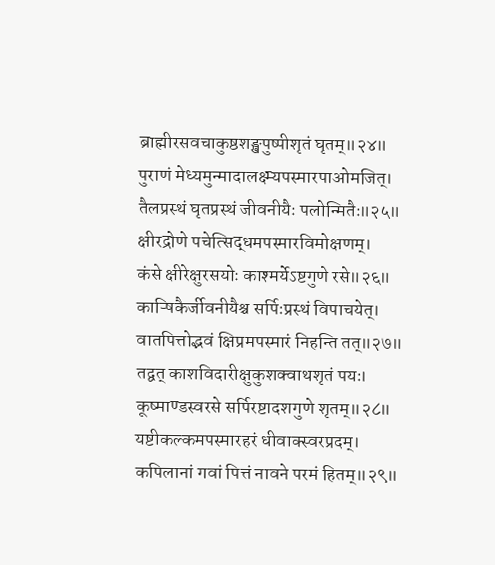ब्राह्मीरसवचाकुष्ठशङ्खपुष्पीशृतं घृतम्॥२४॥
पुराणं मेध्यमुन्मादालक्ष्म्यपस्मारपाओमजित्।
तैलप्रस्थं घृतप्रस्थं जीवनीयैः पलोन्मितैः॥२५॥
क्षीरद्रोणे पचेत्सिद्धमपस्मारविमोक्षणम्।
कंसे क्षीरेक्षुरसयोः काश्मर्येऽष्टगुणे रसे॥२६॥
काऱ्षिकैर्जीवनीयैश्च सर्पिःप्रस्थं विपाचयेत्।
वातपित्तोद्भवं क्षिप्रमपस्मारं निहन्ति तत्॥२७॥
तद्वत् काशविदारीक्षुकुशक्वाथशृतं पयः।
कूष्माण्डस्वरसे सर्पिरष्टादशगुणे शृतम्॥२८॥
यष्टीकल्कमपस्मारहरं धीवाक्स्वरप्रदम्।
कपिलानां गवां पित्तं नावने परमं हितम्॥२९॥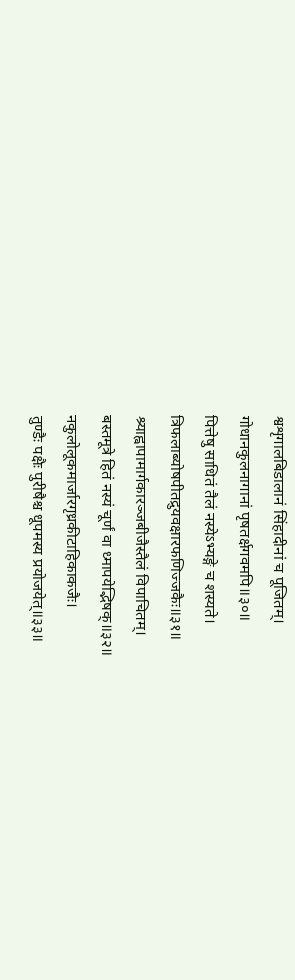श्वशृगालबिडालानं सिंहादीनां च पूजितम्।
गोधानकुलनागानां पृषतर्क्षगवमपि॥३०॥
पित्तेषु साधितं तैलं नस्येऽभ्यङ्गे च शस्यते।
त्रिफलाब्योषपीतद्रुयवक्षारफणिज्जकैः॥३१॥
श्र्याह्वापामार्गकारञ्जबीजैस्तैलं विपाचितम्।
बस्तमूत्रे हितं नस्यं चूर्णं वा ध्मापयेद्भिषक्॥३२॥
नकुलोलूकमार्जारगृध्रकीटाहिकाकजैः।
तुण्डैः पक्षैः पुरीषैश्च धूपमस्य प्रयोजयेत्॥३३॥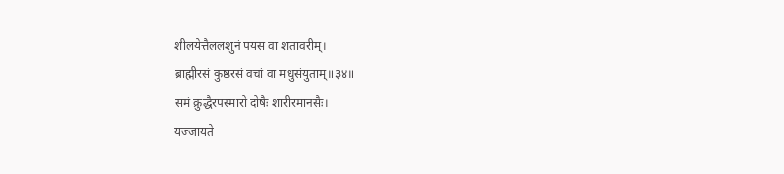शीलयेत्तैललशुनं पयस वा शतावरीम्।
ब्राह्मीरसं कुष्ठरसं वचां वा मधुसंयुताम्॥३४॥
समं क्रुद्धैरपस्मारो दोषैः शारीरमानसैः।
यज्जायते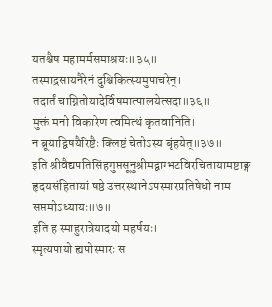यतश्चैष महामर्मसमाश्रयः॥३५॥
तस्माद्रसायनैरेनं दुश्चिकित्स्यमुपाचरेन्।
तदार्तं चाग्नितोयादेर्विषमात्पालयेत्सदा॥३६॥
मुक्तं मनो विकारेण त्वमित्थं कृतवानिति।
न ब्रूयाद्विषयैरिष्टैः क्लिष्टं चेतोऽस्य बृंहयेत्॥३७॥
इति श्रीवैद्यपतिसिंहगुप्तसूनुश्रीमद्वाग्भटविरचितायामष्टाङ्ग हृदयसंहितायां षष्ठे उत्तरस्थानेऽपस्मारप्रतिषेधो नाम सप्तमोऽध्यायः॥७॥
इति ह स्माहुरात्रेयादयो महर्षयः।
स्मृत्यपायो ह्यपोस्मारः स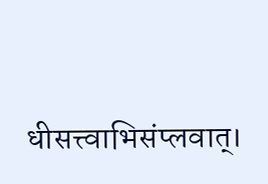धीसत्त्वाभिसंप्लवात्।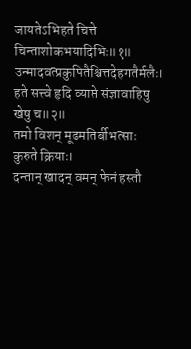जायतेऽभिहते चित्ते चिन्ताशोकभयादिभिः॥१॥
उन्मादवत्प्रकुपितैश्चित्तदेहगतैर्मलैः।
हते सत्त्वे हृदि व्याप्ते संज्ञावाहिषु खेषु च॥२॥
तमो विशन् मूढमतिर्बीभत्साः कुरुते क्रियाः।
दन्तान् खादन् वमन् फेनं हस्तौ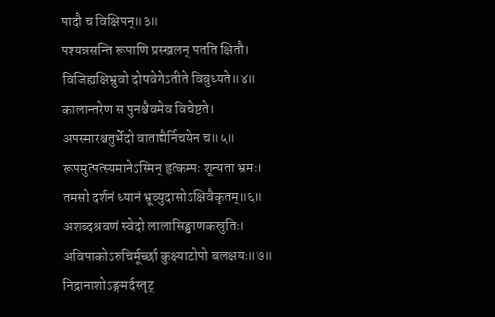पादौ च विक्षिपन्॥३॥
पश्यन्नसन्ति रूपाणि प्रस्खलन् पतति क्षितौ।
विजिह्यक्षिभ्रुवो दोषवेगेऽतीते विबुध्यते॥४॥
कालान्तरेण स पुनश्चैवमेव विचेष्टते।
अपस्मारश्चतुर्भेदो वाताद्यैर्निचयेन च॥५॥
रूपमुत्पत्स्यमानेऽस्मिन् हृत्कम्पः शून्यता भ्रमः।
तमसो दर्शनं ध्यानं भ्रूव्युदासोऽक्षिवैकृतम्॥६॥
अशब्दश्रवणं स्वेदो लालासिङ्घाणकस्रुतिः।
अविपाकोऽरुचिर्मूर्च्छा कुक्ष्याटोपो बलक्षयः॥७॥
निद्रानाशोऽङ्गमर्दस्तृट्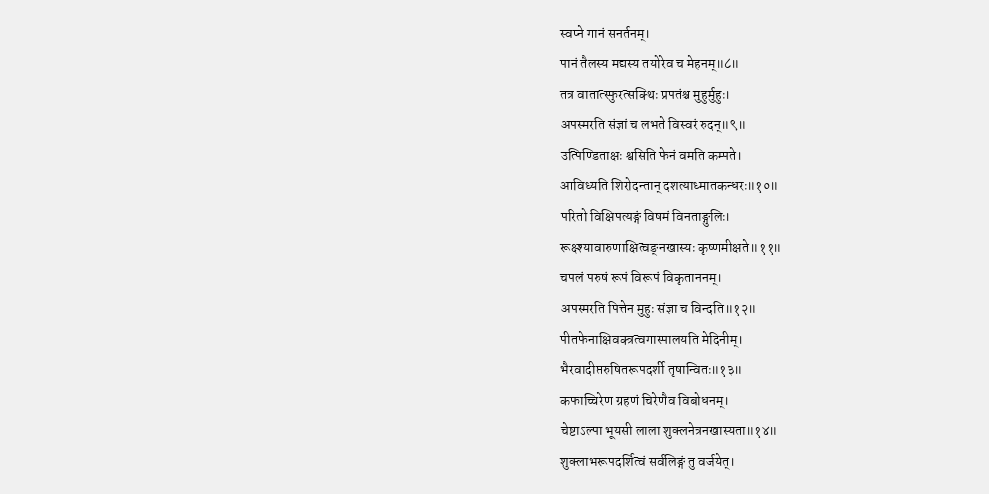स्वप्ने गानं सनर्तनम्।
पानं तैलस्य मद्यस्य तयोरेव च मेहनम्॥८॥
तत्र वातात्स्फुरत्सक्थिः प्रपतंश्च मुहुर्मुहुः।
अपस्मरति संज्ञां च लभते विस्वरं रुदन्॥९॥
उत्पिण्डिताक्षः श्वसिति फेनं वमति कम्पते।
आविध्यति शिरोदन्तान् दशत्याध्मातकन्धरः॥१०॥
परितो विक्षिपत्यङ्गं विषमं विनताङ्गुलिः।
रूक्ष्श्यावारुणाक्षित्वङ्नखास्यः कृष्णमीक्षते॥११॥
चपलं परुषं रूपं विरूपं विकृताननम्।
अपस्मरति पित्तेन मुहुः संज्ञा च विन्दति॥१२॥
पीतफेनाक्षिवक्त्रत्वगास्पालयति मेदिनीम्।
भैरवादीप्तरुषितरूपदर्शी तृषान्वितः॥१३॥
कफाच्चिरेण ग्रहणं चिरेणैव विबोधनम्।
चेष्टाऽल्पा भूयसी लाला शुक्लनेत्रनखास्यता॥१४॥
शुक्लाभरूपदर्शित्वं सर्वलिङ्गं तु वर्जयेत्।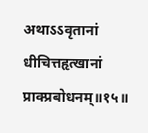अथाऽऽवृतानां धीचित्तहृत्खानां प्राक्प्रबोधनम्॥१५॥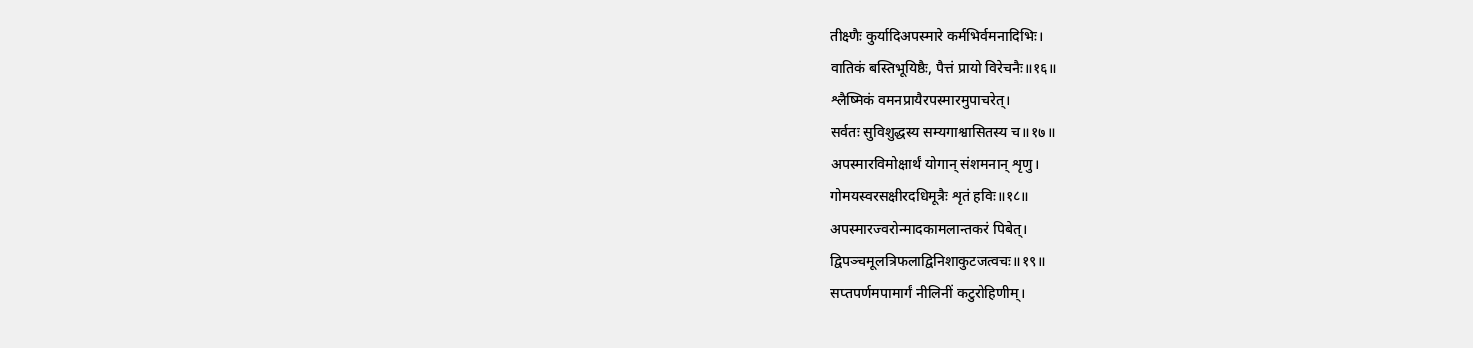तीक्ष्णैः कुर्यादिअपस्मारे कर्मभिर्वमनादिभिः।
वातिकं बस्तिभूयिष्ठैः, पैत्तं प्रायो विरेचनैः॥१६॥
श्लैष्मिकं वमनप्रायैरपस्मारमुपाचरेत्।
सर्वतः सुविशुद्धस्य सम्यगाश्वासितस्य च॥१७॥
अपस्मारविमोक्षार्थं योगान् संशमनान् शृणु।
गोमयस्वरसक्षीरदधिमूत्रैः शृतं हविः॥१८॥
अपस्मारज्वरोन्मादकामलान्तकरं पिबेत्।
द्विपञ्चमूलत्रिफलाद्विनिशाकुटजत्वचः॥१९॥
सप्तपर्णमपामार्गं नीलिनीं कटुरोहिणीम्।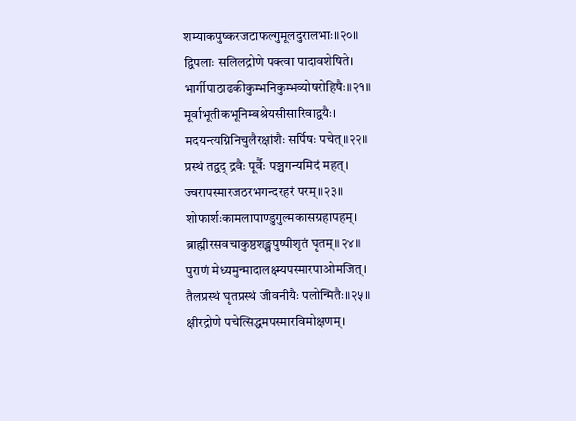शम्याकपुष्करजटाफल्गुमूलदुरालभाः॥२०॥
द्विपलाः सलिलद्रोणे पक्त्वा पादावशेषिते।
भार्गीपाठाढकीकुम्भनिकुम्भव्योषरोहिषैः॥२१॥
मूर्वाभूतीकभूनिम्बश्रेयसीसारिवाद्वयैः।
मदयन्त्यग्निनिचुलैरक्षांशैः सर्पिषः पचेत्॥२२॥
प्रस्थं तद्वद् द्रवैः पूर्वैः पञ्चगन्यमिदं महत्।
ज्वरापस्मारजठरभगन्दरहरं परम्॥२३॥
शोफार्शःकामलापाण्डुगुल्मकासग्रहापहम्।
ब्राह्मीरसवचाकुष्ठशङ्खपुष्पीशृतं घृतम्॥२४॥
पुराणं मेध्यमुन्मादालक्ष्म्यपस्मारपाओमजित्।
तैलप्रस्थं घृतप्रस्थं जीवनीयैः पलोन्मितैः॥२५॥
क्षीरद्रोणे पचेत्सिद्धमपस्मारविमोक्षणम्।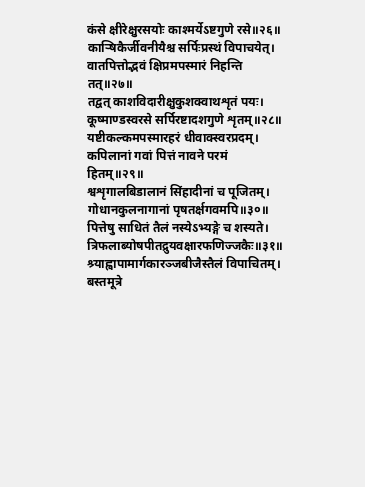कंसे क्षीरेक्षुरसयोः काश्मर्येऽष्टगुणे रसे॥२६॥
काऱ्षिकैर्जीवनीयैश्च सर्पिःप्रस्थं विपाचयेत्।
वातपित्तोद्भवं क्षिप्रमपस्मारं निहन्ति तत्॥२७॥
तद्वत् काशविदारीक्षुकुशक्वाथशृतं पयः।
कूष्माण्डस्वरसे सर्पिरष्टादशगुणे शृतम्॥२८॥
यष्टीकल्कमपस्मारहरं धीवाक्स्वरप्रदम्।
कपिलानां गवां पित्तं नावने परमं हितम्॥२९॥
श्वशृगालबिडालानं सिंहादीनां च पूजितम्।
गोधानकुलनागानां पृषतर्क्षगवमपि॥३०॥
पित्तेषु साधितं तैलं नस्येऽभ्यङ्गे च शस्यते।
त्रिफलाब्योषपीतद्रुयवक्षारफणिज्जकैः॥३१॥
श्र्याह्वापामार्गकारञ्जबीजैस्तैलं विपाचितम्।
बस्तमूत्रे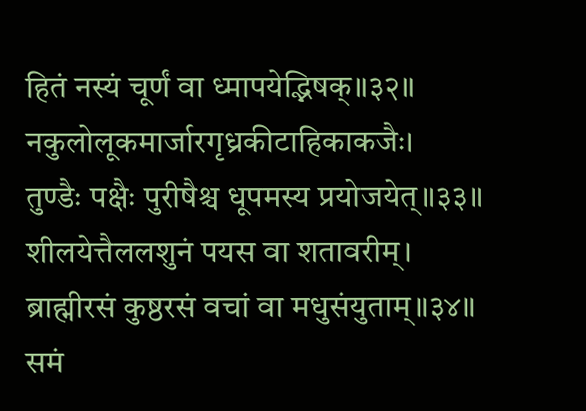हितं नस्यं चूर्णं वा ध्मापयेद्भिषक्॥३२॥
नकुलोलूकमार्जारगृध्रकीटाहिकाकजैः।
तुण्डैः पक्षैः पुरीषैश्च धूपमस्य प्रयोजयेत्॥३३॥
शीलयेत्तैललशुनं पयस वा शतावरीम्।
ब्राह्मीरसं कुष्ठरसं वचां वा मधुसंयुताम्॥३४॥
समं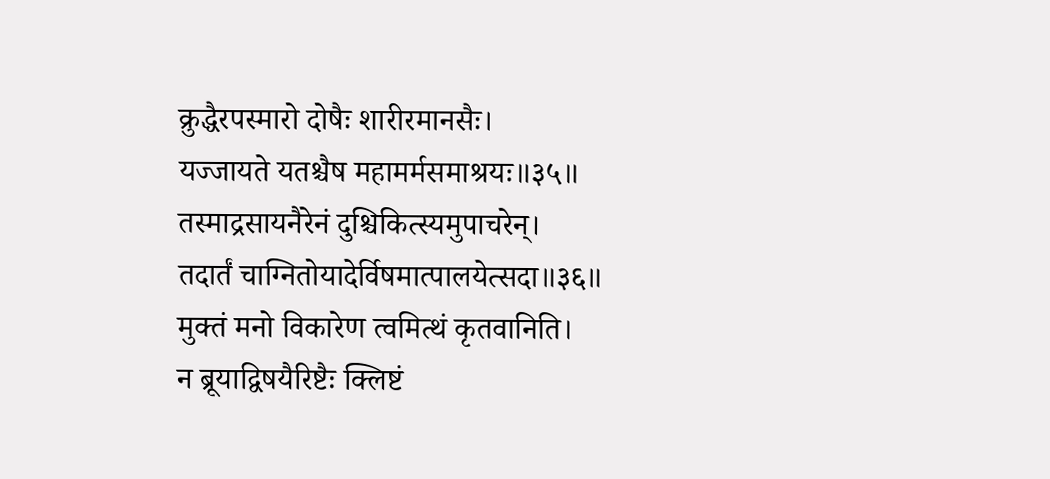क्रुद्धैरपस्मारो दोषैः शारीरमानसैः।
यज्जायते यतश्चैष महामर्मसमाश्रयः॥३५॥
तस्माद्रसायनैरेनं दुश्चिकित्स्यमुपाचरेन्।
तदार्तं चाग्नितोयादेर्विषमात्पालयेत्सदा॥३६॥
मुक्तं मनो विकारेण त्वमित्थं कृतवानिति।
न ब्रूयाद्विषयैरिष्टैः क्लिष्टं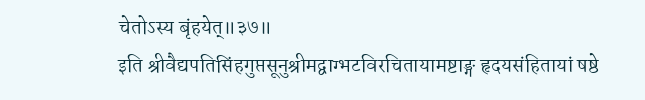चेतोऽस्य बृंहयेत्॥३७॥
इति श्रीवैद्यपतिसिंहगुप्तसूनुश्रीमद्वाग्भटविरचितायामष्टाङ्ग हृदयसंहितायां षष्ठे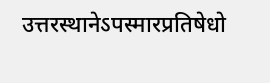उत्तरस्थानेऽपस्मारप्रतिषेधो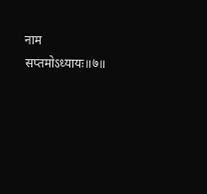नाम सप्तमोऽध्यायः॥७॥